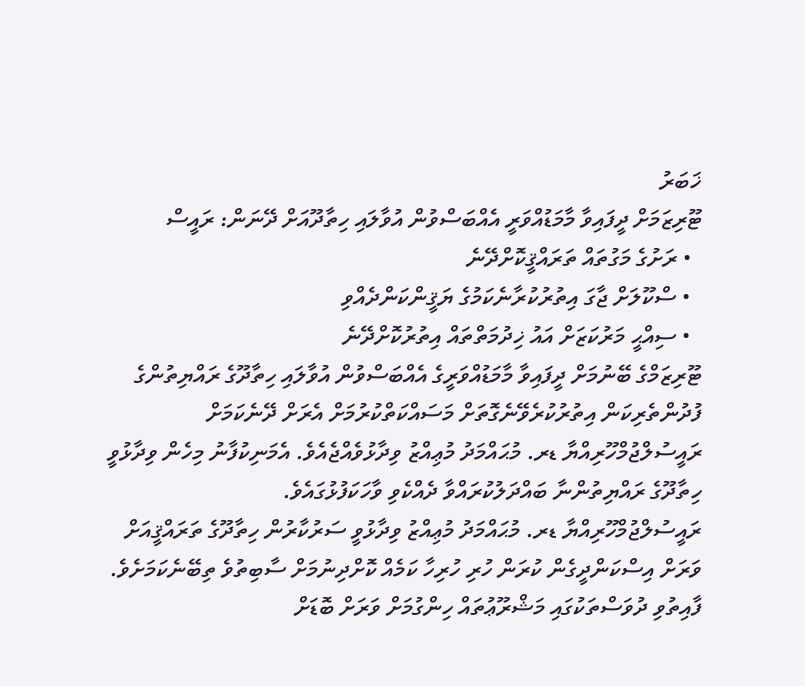ޚަބަރު
ޓޫރިޒަމަށް ދީފައިވާ މާމަޑުއްވަރީ އެއްބަސްވުން އުވާލައި ހިތާދޫއަށް ދޭނަން: ރައީސް
  • ރަށުގެ މަގުތައް ތަރައްޤީކޮށްދޭނެ
  • ސްކޫލަށް ޖާގަ އިތުރުކުރާނެކަމުގެ ޔަޤީންކަންދެއްވި
  • ސިއްޙީ މަރުކަޒަށް އައު ޚިދުމަތްތައް އިތުރުކޮށްދޭނެ
ޓޫރިޒަމްގެ ބޭނުމަށް ދީފައިވާ މާމަޑުއްވަރީގެ އެއްބަސްވުން އުވާލައި ހިތާދޫގެ ރައްޔިތުންގެ ފުދުންތެރިކަން އިތުރުކުރެވޭނެގޮތަށް މަސައްކަތްކުރުމަށް އެރަށް ދޭނެކަމަށް ރައީސުލްޖުމްހޫރިއްޔާ ޑރ. މުޙައްމަދު މުޢިއްޒު ވިދާޅުވެއްޖެއެވެ. އެމަނިކުފާނު މިހެން ވިދާޅުވީ ހިތާދޫގެ ރައްޔިތުންނާ ބައްދަލުކުރައްވާ ދެއްކެވި ވާހަކަފުޅުގައެވެ.
ރައީސުލްޖުމްހޫރިއްޔާ ޑރ. މުޙައްމަދު މުޢިއްޒު ވިދާޅުވީ ސަރުކާރުން ހިތާދޫގެ ތަރައްޤީއަށް ވަރަށް އިސްކަންދީގެން ކުރަން ހުރި ހުރިހާ ކަމެއް ކޮށްދިނުމަށް ސާބިތުވެ ތިބޭނެކަމަށެވެ. ފާއިތުވި ދުވަސްތަކުގައި މަޝްރޫޢުތައް ހިންގުމަށް ވަރަށް ބޮޑަށް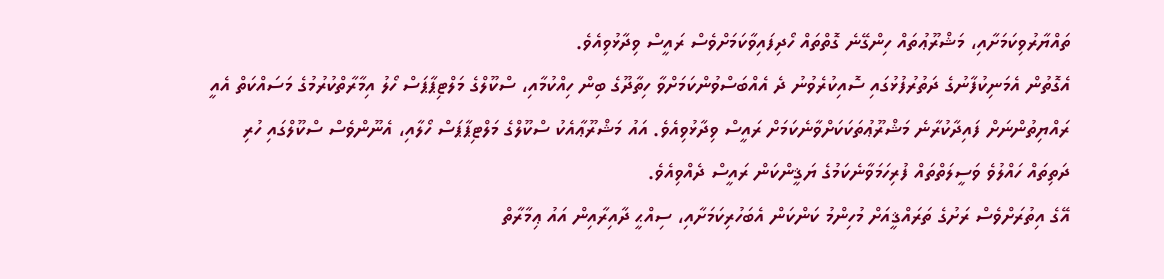ތައްޔާރުވިކަމަށާއި، މަޝްރޫޢުތައް ހިންގޭނެ ގޮތްތައް ހޯދިފައިވާކަމަށްވެސް ރައީސް ވިދާޅުވިއެވެ.
އެގޮތުން އެމަނިކުފާނުގެ ދަތުރުފުޅުގައި ސޮއިކުރެވުނު ދެ އެއްބަސްވުންކަމަށްވާ ހިތާދޫގެ ބިން ހިއްކުމާއި، ސްކޫލްގެ މަލްޓިޕާޕަސް ހޯލު އިމާރާތްކުރުމުގެ މަސައްކަތް އެއީ ރައްޔިތުންނަށް ފައިދާކުރާނެ މަޝްރޫޢުތަކަކަށްވާނެކަމަށް ރައީސް ވިދާޅުވިއެވެ. އައު މަޝްރޫޢާއެކު ސްކޫލްގެ މަލްޓިޕާޕަސް ހޯލާއި، އެނޫންވެސް ސްކޫލްގައި ހުރި ދަތިތައް ހައްލުވެ ވަސީލަތްތައް ފުރިހަމަވާނެކަމުގެ ޔަޤީންކަން ރައީސް ދެއްވިއެވެ.
އޭގެ އިތުރަށްވެސް ރަށުގެ ތަރައްޤީއަށް މުހިންމު ކަންކަން އެބަހުރިކަމަށާއި، ސިއްޙީ ދާއިރާއިން އައު ޢިމާރާތް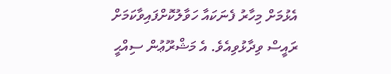އެޅުމަށް މިހާރު ފެނަކައާ ހަވާލުކޮށްފައިވާކަމަށް ރައީސް ވިދާޅުވިއެވެ. އެ މަޝްރޫޢުން ސިއްޙީ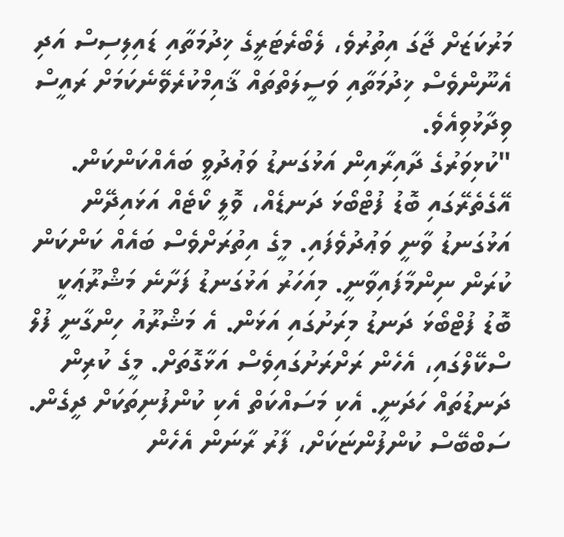މަރުކަޒަށް ޖާގަ އިތުރުވެ، ލެބޯރެޓަރީގެ ޚިދުމަތާއި ޑައިލިސިސް އަދި އެނޫންވެސް ޚިދުމަތާއި ވަސީލަތްތައް ޤާއިމްކުރެވޭނެކަމަށް ރައީސް ވިދާޅުވިއެވެ.
"ކުޅިވަރުގެ ދާއިރާއިން އަޅުގަނޑު ވަޢުދުވީ ބައެއްކަންކަން. އޭގެތެރޭގައި ބޮޑު ފުޓްބޯޅަ ދަނޑެއް، ވޮލީ ކޯޓެއް އަޅައިދޭން އަޅުގަނޑު ވާނީ ވަޢުދުވެފައި. މީގެ އިތުރަށްވެސް ބައެއް ކަންކަން ކުރަން ނިންމާފައިވާނީ. މިއަހަރު އަޅުގަނޑު ފަށާނެ މަޝްރޫޢަކީ ބޮޑު ފުޓްބޯޅަ ދަނޑު މިރަށުގައި އަޅަން. އެ މަޝްރޫއު ހިންގާނީ ފުލް ސްކޭލްގައި، އެހެން ރަށްރަށުގައިވެސް އަޅާގޮތަށް. މީގެ ކުރިން ދަނޑުތައް ހަދަނީ. އެކި މަސައްކަތް އެކި ކުންފުނިތަކަށް ދީގެން. ސަބްބޭސް ކުންފުންޏަކަށް، ފާރު ރާނަން އެހެން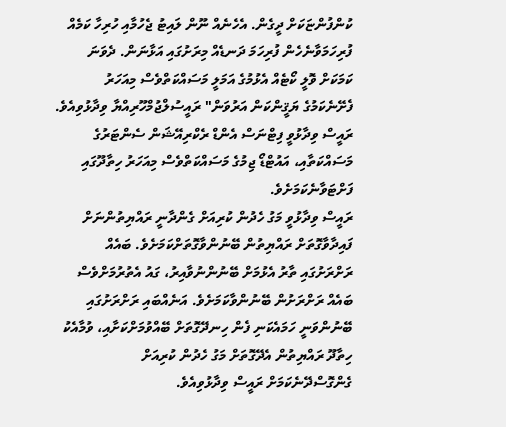ކުންފުންޏަކަށް ދީގެން. އެހެނެއް ނޫން ލައިޓު ޖެހުމާއި ހުރިހާ ކަމެއް ފުރިހަމަވާނެހެން ފުރިހަމަ ދަނޑެއް މިރަށުގައި އަޅާނަން. ދެވަނަ ކަމަކަށް ވޮލީ ކޯޓެއް އެޅުމުގެ އަމަލީ މަސައްކަތްވެސް މިއަހަރު ފެށޭނެކަމުގެ ޔަޤީންކަން އަރުވަން" ރައީސުލްޖުމްހޫރިއްޔާ ވިދާޅުވިއެވެ.
ރައީސް ވިދާޅުވީ ފިޓްނަސް އެންޑް ރެކްރިއޭޝަން ސެންޓަރުގެ މަސައްކަތާއި، އައުޓްޑޯ ޖިމުގެ މަސައްކަތްވެސް މިއަހަރު ހިތާދޫގައި ފަށްޓަވާނެކަމަށެވެ.
ރައީސް ވިދާޅުވީ މަގު ހެދުން ކުރިއަށް ގެންދާނީ ރައްޔިތުންނަށް ފައިދާވާގޮތަށް ރައްޔިތުން ބޭނުންވާގޮތަށްކަމަށެވެ. ބައެއް ރަށްރަށުގައި ތާރު އެޅުމަށް ބޭނުންނުވާއިރު، ގައު އެތުރުމަށްވެސް ބައެއް ރަށްރަށުން ބޭނުންވާކަމަށެވެ. އަނެއްބައި ރަށްރަށުގައި ބޭނުންވަނީ ހަމައެކަނި ފެން ހިނދޭގޮތަށް ބޭއްވުމަށްކަށާއި، ވުމާއެކު ހިތާދޫ ރައްޔިތުން އެދޭގޮތަށް މަގު ހެދުން ކުރިއަށް ގެންގޮސްދޭނެކަމަށް ރައީސް ވިދާޅުވިއެވެ.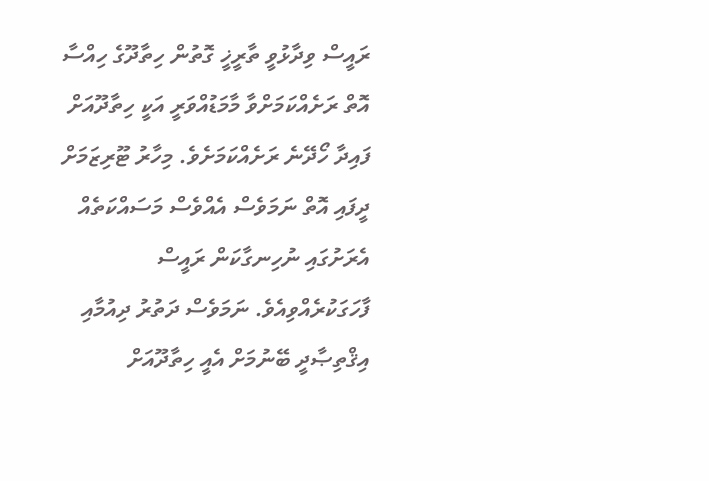ރައީސް ވިދާޅުވީ ތާރީޚީ ގޮތުން ހިތާދޫގެ ހިއްސާ އޮތް ރަށެއްކަމަށްވާ މާމަޑުއްވަރީ އަކީ ހިތާދޫއަށް ފައިދާ ހޯދޭނެ ރަށެއްކަމަށެވެ. މިހާރު ޓޫރިޒަމަށް ދީފައި އޮތް ނަމަވެސް އެއްވެސް މަސައްކަތެއް އެރަށުގައި ނުހިނގާކަން ރައީސް ފާހަގަކުރެއްވިއެވެ. ނަމަވެސް ދަތުރު ދިއުމާއި އިޤްތިޞާދީ ބޭނުމަށް އެއީ ހިތާދޫއަށް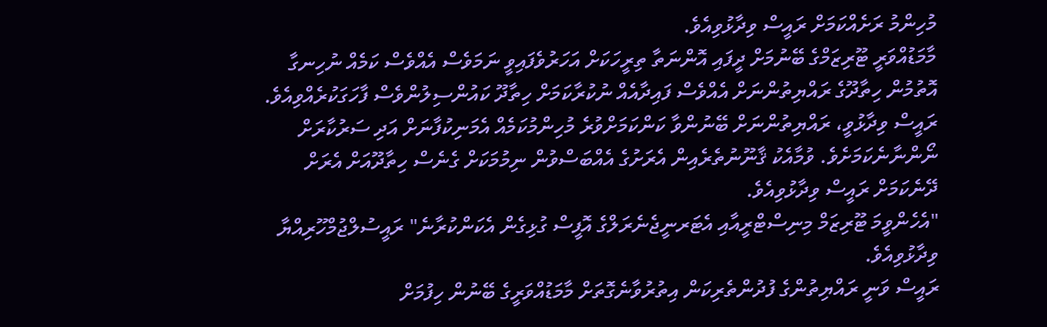މުހިންމު ރަށެއްކަމަށް ރައީސް ވިދާޅުވިއެވެ.
މާމަޑުއްވަރީ ޓޫރިޒަމްގެ ބޭނުމަށް ދީފައި އޮންނަތާ ތިރީހަކަށް އަހަރުވެފައިވީ ނަމަވެސް އެއްވެސް ކަމެއް ނުހިނގާ އޮތުމުން ހިތާދޫގެ ރައްޔިތުންނަށް އެއްވެސް ފައިދާއެއް ނުކުރާކަމަށް ހިތާދޫ ކައުންސިލުންވެސް ފާހަގަކުރެއްވިއެވެ.
ރައީސް ވިދާޅުވީ، ރައްޔިތުންނަށް ބޭނުންވާ ކަންކަމަށްވުރެ މުހިންމުކަމެއް އެމަނިކުފާނަށް އަދި ސަރުކާރަށް ނޯންނާނެކަމަށެވެ. ވުމާއެކު ޤާނޫނުތެރެއިން އެރަށުގެ އެއްބަސްވުން ނިމުމަކަށް ގެނެސް ހިތާދޫއަށް އެރަށް ދޭނެކަމަށް ރައީސް ވިދާޅުވިއެވެ.
"އެހެންވީމަ ޓޫރިޒަމް މިނިސްޓްރީއާއި އެޓަރނީޖެނެރަލްގެ އޮފީސް ގުޅިގެން އެކަންކުރާނެ" ރައީސުލްޖުމްހޫރިއްޔާ ވިދާޅުވިއެވެ.
ރައީސް ވަނީ ރައްޔިތުންގެ ފުދުންތެރިކަން އިތުރުވާނެގޮތަށް މާމަޑުއްވަރީގެ ބޭނުން ހިފުމަށް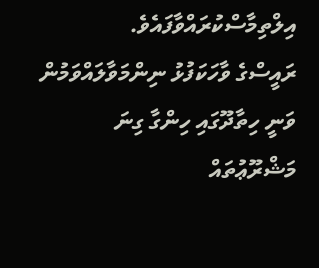އިލްތިމާސްކުރައްވާފައެވެ.
ރައީސްގެ ވާހަކަފުޅު ނިންމަވާލައްވަމުން ވަނީ ހިތާދޫގައި ހިންގާ ގިނަ މަޝްރޫޢުތައް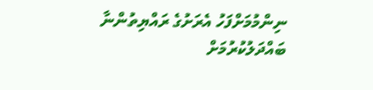ނިންމުމަށްފަހު އެރަށުގެ ރައްޔިތުންނާ ބައްދަލުކުރުމަށް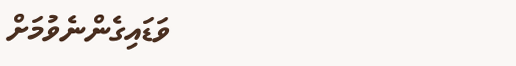ވަޑައިގެންނެވުމަށް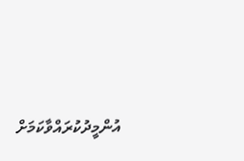އުންމީދުކުރައްވާކަމަށް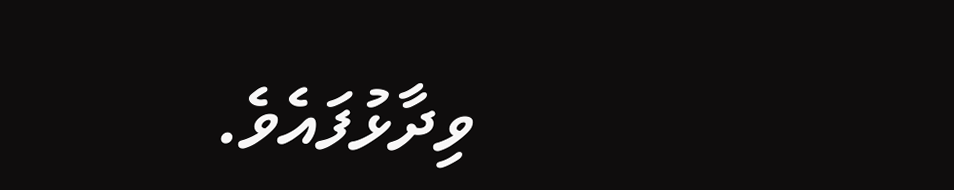ވިދާޅުފައެވެ.